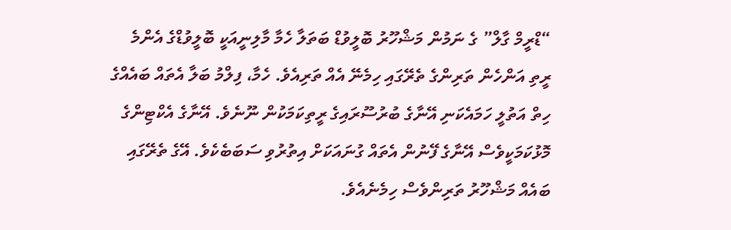“ޑްރީމް ގާލް” ގެ ނަމުން މަޝްހޫރު ބޮލީވުޑް ބަތަލާ ހެމާ މާލިނީއަކީ ބޮލީވުޑްގެ އެންމެ ރީތި އަންހެން ތަރިންގެ ތެރޭގައި ހިމެނޭ އެއް ތަރިއެވެ. ހެމާ، ފިލްމު ބަލާ އެތައް ބައެއްގެ ހިތް އަތުލީ ހަމައެކަނި އޭނާގެ ބުރުސޫރައިގެ ރީތިކަމަކުން ނޫނެވެ. އޭނާގެ އެކްޓިންގެ މޮޅުކަމަކީވެސް އޭނާގެ ފޭނުން އެތައް ގުނައަކަށް އިތުރުވި ސަބަބެކެވެ. އޭގެ ތެރޭގައި ބައެއް މަޝްހޫރު ތަރިންވެސް ހިމެނެއެވެ.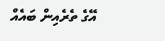އޭގެ ތެރެއިން ބައެއް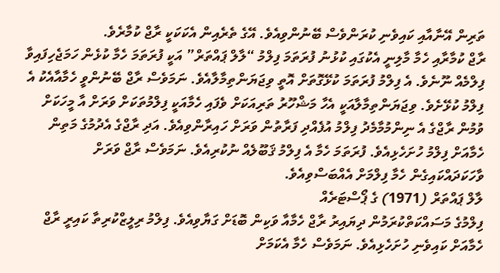ތަރިން އޭނާއާއި ކައިވެނި ކުރަންވެސް ބޭނުންވިއެވެ. އޭގެ ތެރެއިން އެކަކަކީ ރާޖް ކުމާރެވެ.
ރާޖް ކުމާރާއި ހެމާ މާލިނީ އެކުގައި ކުޅުނު ފުރަތަމަ ފިލްމު “ލާލް ޕައްތަރް” އަކީ ފުރަތަމަ ހެމާ ކުޅެން ހަމަޖެހިފައިވާ ފިލްމެއް ނޫނެވެ. އެ ފިލްމު ފުރަތަމަ ކުޅޭގޮތަށް އޮތީ ވިޖަޔަންތިމާލާއެވެ. ނަމަވެސް ރާޖް ބޭނުންވީ ހެމާއާއެކު އެ ފިލްމު ކުޅޭށެވެ. ވިޖަޔަންތިމާލާއަކީ އެހާ މަޝްހޫރު ތަރިއަކަށް ވެފައި ހެމާއަކީ ފިލްމުތަކަށް ވަރަށް އާ މީހަކަށް ވުމުން ރާޖްގެ އެ ނިންމުމާމެދު ފިލްމު އުފެއްދި ފަރާތުން ވަރަށް ހައިރާންވިއެވެ. އަދި ރާޖްގެ އެދުމުގެ މަތިން ހެމާއަށް ފިލްމު ހުށަހެޅިއެވެ. ފުރަތަމަ ހެމާ އެ ފިލްމު ޤަބޫލެއް ނުކުރިއެވެ. ނަމަވެސް ރާޖް ވަރަށް ވާހަކަދައްކައިގެން ހެމާ ފިލްމަށް އެއްބަސްވިއެވެ.
ލާލް ޕައްތަރް (1971) ގެ ޕޯސްޓަރެއް
ފިލްމުގެ މަސައްކަތްކުރަމުން ދިޔައިރު ރާޖް ހެމާއާ ވަކިން ބޮޑަށް ގަޔާވިއެވެ. ފިލްމު ރިލީޒްކުރިތާ ކައިރީ ރާޖް ހެމާއަށް ކައިވެނި ހުށަހެޅިއެވެ. ނަމަވެސް ހެމާ އެކަމަށް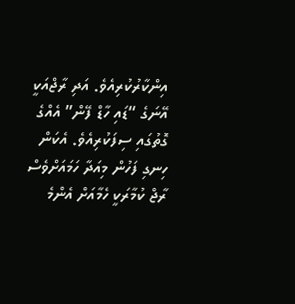އިންކާރުކުރިއެވެ. އަދި ރާޖްއަކީ އޭނަގެ “ޑައި ހާޑް ފޭން” އެއްގެ ގޮތުގައި ސިފަކުރިއެވެ. އެކަން ހިނގި ފަހުން މިއަދާ ހަމައަށްވެސް ރާޖް ކުމާރަކީ ހެމާއަށް އެންމެ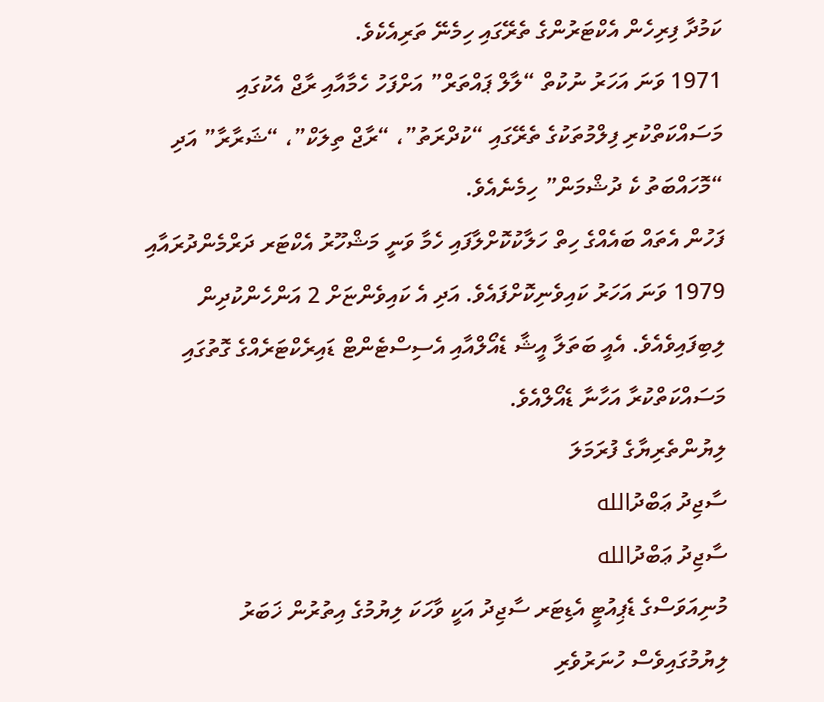ކަމުދާ ފިރިހެން އެކްޓަރުންގެ ތެރޭގައި ހިމެނޭ ތަރިއެކެވެ.
1971 ވަނަ އަހަރު ނުކުތް “ލާލް ޕައްތަރް” އަށްފަހު ހެމާއާއި ރާޖް އެކުގައި މަސައްކަތްކުރި ފިލްމުތަކުގެ ތެރޭގައި “ކުދްރަތު”، “ރާޖް ތިލަކް”، “ޝަރާރާ” އަދި “މޮހައްބަތު ކެ ދުޝްމަން” ހިމެނެއެވެ.
ފަހުން އެތައް ބައެއްގެ ހިތް ހަލާކުކޮށްލާފައި ހެމާ ވަނީ މަޝްހޫރު އެކްޓަރ ދަރްމެންދުރައާއި 1979 ވަނަ އަހަރު ކައިވެނިކޮށްފައެވެ. އަދި އެ ކައިވެންޏަށް 2 އަންހެންކުދިން ލިބިފައިވެއެވެ. އެއީ ބަތަލާ އީޝާ ޑެއޯލްއާއި އެސިސްޓެންޓް ޑައިރެކްޓަރެއްގެ ގޮތުގައި މަސައްކަތްކުރާ އަހާނާ ޑެއޯލްއެވެ.
ލިޔުންތެރިޔާގެ ފުރަމަލަ
ސާޖިދު ޢަބްދުالله
ސާޖިދު ޢަބްދުالله
މުނިއަވަސްގެ ޑެޕިއުޓީ އެޑިޓަރ ސާޖިދު އަކީ ވާހަކަ ލިޔުމުގެ އިތުރުން ޚަބަރު ލިޔުމުގައިވެސް ހުނަރުވެރި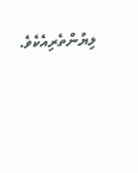ލިޔުންތެރިއެކެވެ.